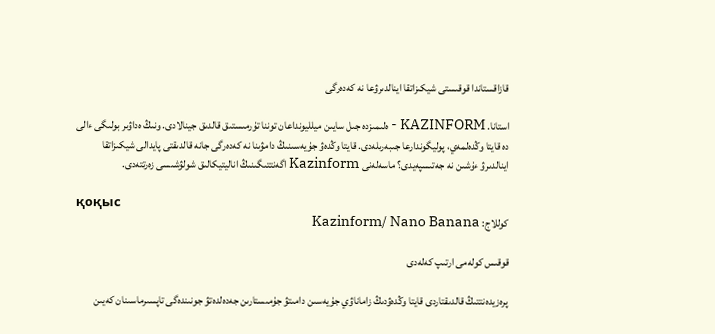قازاقستاندا قوقىستى شيكىزاتقا اينالدىرۋعا نە كەدەرگى

استانا. KAZINFORM - ەلىمىزدە جىل سايىن ميلليونداعان توننا تۇرمىستىق قالدىق جينالادى. ونىڭ ەداۋىر بولىگى ءالى دە قايتا وڭدەلمەي، پوليگوندارعا جىبەرىلەدى. قايتا وڭدەۋ جۇيەسىنىڭ دامۋىنا نە كەدەرگى جانە قالدىقتى پايدالى شيكىزاتقا اينالدىرۋ ءۇشىن نە جەتىسپەيدى؟ ماسەلەنى Kazinform اگەنتتىگىنىڭ اناليتيكالىق شولۋشىسى زەرتتەدى.

қоқыс
كوللاج: Kazinform/ Nano Banana

قوقىس كولەمى ارتىپ كەلەدى

پرەزيدەنتتىڭ قالدىقتاردى قايتا وڭدەۋدىڭ زاماناۋي جۇيەسىن دامىتۋ جۇمىستارىن جەدەلدەتۋ جونىندەگى تاپسىرماسىنان كەيىن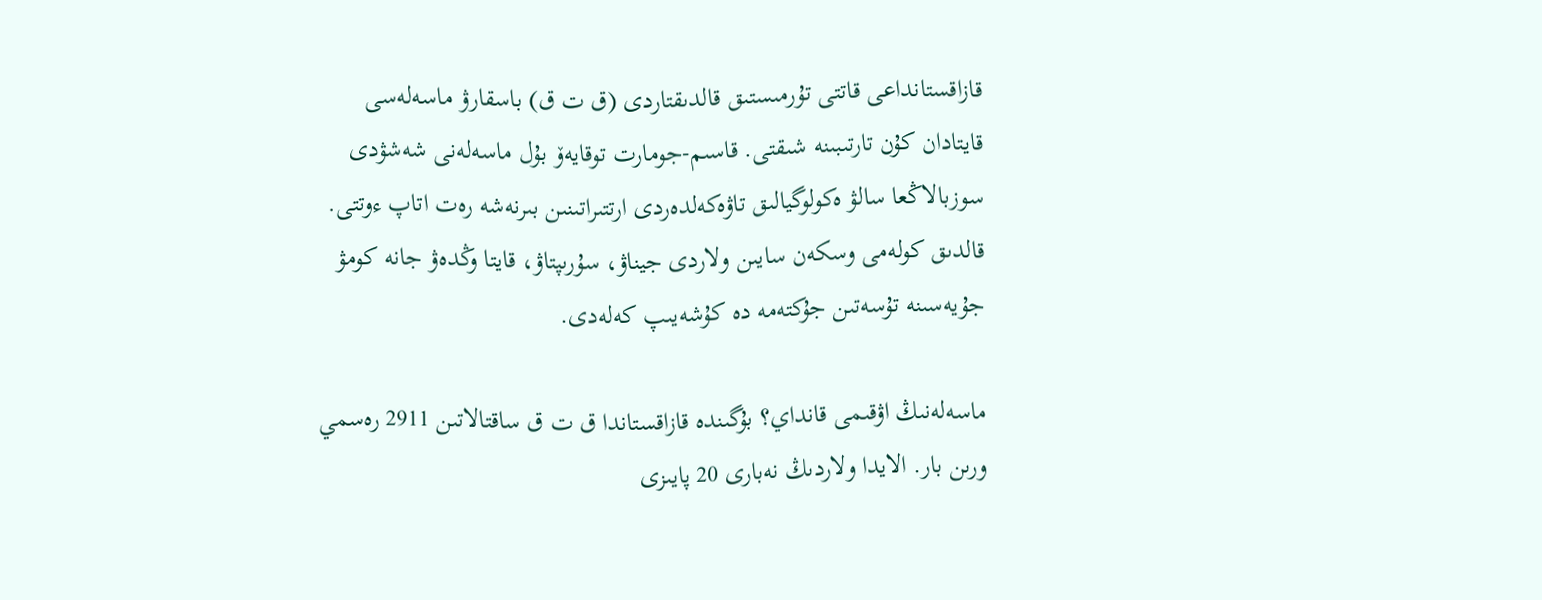قازاقستانداعى قاتتى تۇرمىستىق قالدىقتاردى (ق ت ق) باسقارۋ ماسەلەسى قايتادان كۇن تارتىبىنە شىقتى. قاسىم-جومارت توقايەۆ بۇل ماسەلەنى شەشۋدى سوزبالاڭعا سالۋ ەكولوگيالىق تاۋەكەلدەردى ارتتىراتىنىن بىرنەشە رەت اتاپ ءوتتى. قالدىق كولەمى وسكەن سايىن ولاردى جيناۋ، سۇرىپتاۋ، قايتا وڭدەۋ جانە كومۋ جۇيەسىنە تۇسەتىن جۇكتەمە دە كۇشەيىپ كەلەدى.

ماسەلەنىڭ اۋقىمى قانداي؟ بۇگىندە قازاقستاندا ق ت ق ساقتالاتىن 2911 رەسمي ورىن بار. الايدا ولاردىڭ نەبارى 20 پايىزى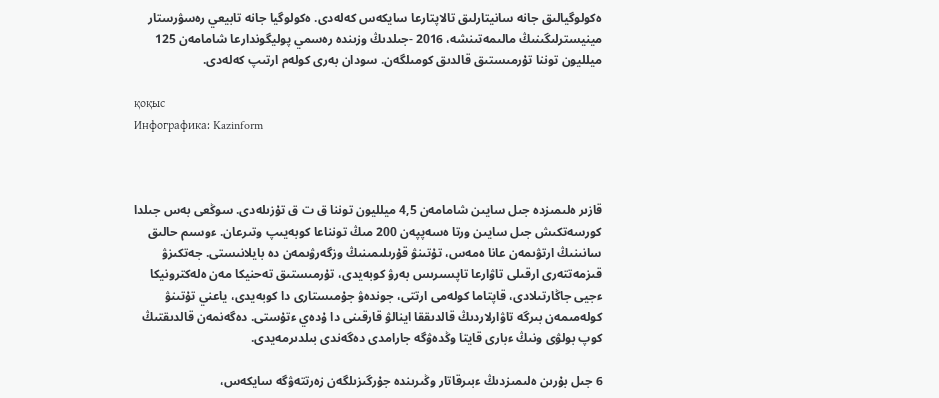ەكولوگيالىق جانە سانيتارلىق تالاپتارعا سايكەس كەلەدى. ەكولوگيا جانە تابيعي رەسۋرستار مينيسترلىگىنىڭ مالىمەتىنشە، 2016 -جىلدىڭ وزىندە رەسمي پوليگوندارعا شامامەن 125 ميلليون توننا تۇرمىستىق قالدىق كومىلگەن. سودان بەرى كولەم ارتىپ كەلەدى.

қоқыс
Инфографика: Kazinform



قازىر ەلىمىزدە جىل سايىن شامامەن 4,5 ميلليون توننا ق ت ق تۇزىلەدى. سوڭعى بەس جىلدا كورسەتكىش جىل سايىن ورتا ەسەپپەن 200 مىڭ تونناعا كوبەيىپ وتىرعان. ءوسىم حالىق سانىنىڭ ارتۋىمەن عانا ەمەس، تۇتىنۋ قۇرىلىمىنىڭ وزگەرۋىمەن دە بايلانىستى. جەتكىزۋ قىزمەتتەرى ارقىلى تاۋارعا تاپسىرىس بەرۋ كوبەيدى، تۇرمىستىق تەحنيكا مەن ەلەكترونيكا ءجيى جاڭارتىلادى، قاپتاما كولەمى ارتتى، جوندەۋ جۇمىستارى دا كوبەيدى، ياعني تۇتىنۋ كولەمىمەن بىرگە تاۋارلاردىڭ قالدىققا اينالۋ قارقىنى دا ۇدەي ءتۇستى. دەگەنمەن قالدىقتىڭ كوپ بولۋى ونىڭ ءبارى قايتا وڭدەۋگە جارامدى دەگەندى بىلدىرمەيدى.

6 جىل بۇرىن ەلىمىزدىڭ ءبىرقاتار وڭىرىندە جۇرگىزىلگەن زەرتتەۋگە سايكەس،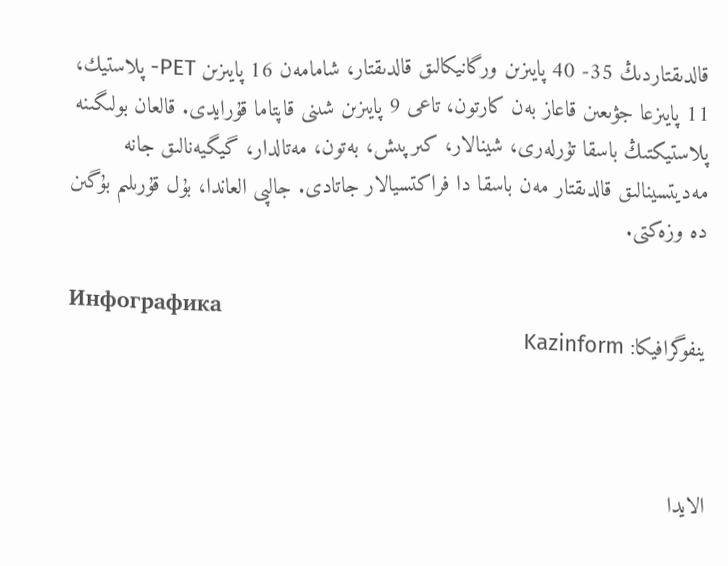قالدىقتاردىڭ 35- 40 پايىزىن ورگانيكالىق قالدىقتار، شامامەن 16 پايىزىن PET- پلاستيك، 11 پايىزعا جۋىعىن قاعاز بەن كارتون، تاعى 9 پايىزىن شىنى قاپتاما قۇرايدى. قالعان بولىگىنە پلاستيكتىڭ باسقا تۇرلەرى، شينالار، كىرپىش، بەتون، مەتالدار، گيگيەنالىق جانە مەديتسينالىق قالدىقتار مەن باسقا دا فراكتسيالار جاتادى. جالپى العاندا، بۇل قۇرىلىم بۇگىن دە وزەكتى.

Инфографика
ينفوگرافيكا: Kazinform



الايدا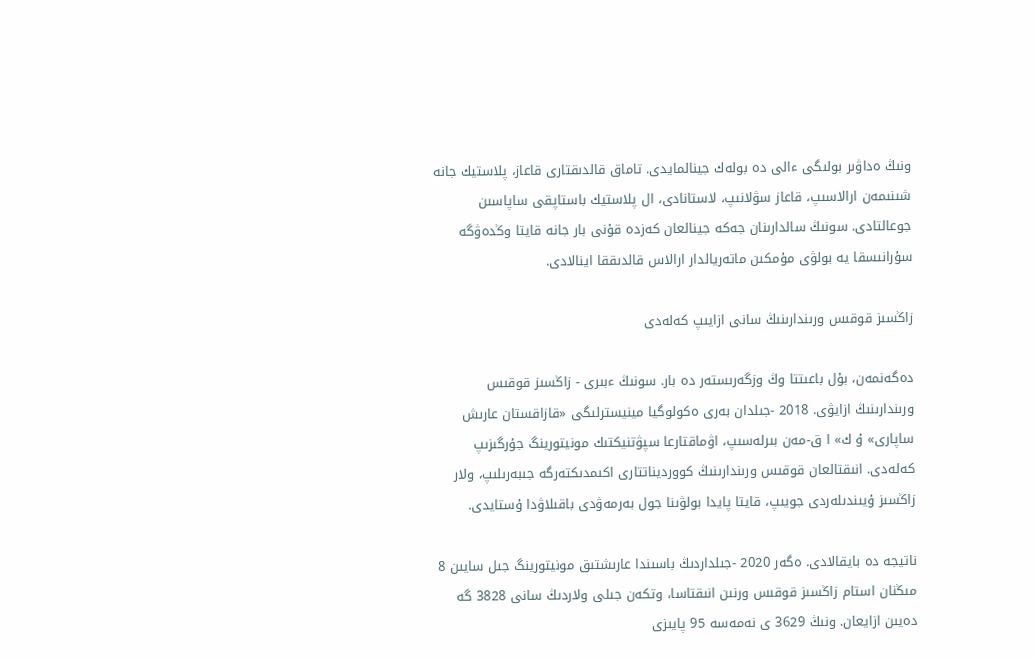ونىڭ ەداۋىر بولىگى ءالى دە بولەك جينالمايدى. تاماق قالدىقتارى قاعاز، پلاستيك جانە شىنىمەن ارالاسىپ، قاعاز سۋلانىپ، لاستانادى، ال پلاستيك باستاپقى ساپاسىن جوعالتادى. سونىڭ سالدارىنان جەكە جينالعان كەزدە قۇنى بار جانە قايتا وڭدەۋگە سۇرانىسقا يە بولۋى مۇمكىن ماتەريالدار ارالاس قالدىققا اينالادى.

زاڭسىز قوقىس ورىندارىنىڭ سانى ازايىپ كەلەدى

دەگەنمەن، بۇل باعىتتا وڭ وزگەرىستەر دە بار. سونىڭ ءبىرى - زاڭسىز قوقىس ورىندارىنىڭ ازايۋى. 2018 -جىلدان بەرى ەكولوگيا مينيسترلىگى «قازاقستان عارىش ساپارى» ۇ ك» ا ق-مەن بىرلەسىپ، اۋماقتارعا سپۋتنيكتىك مونيتورينگ جۇرگىزىپ كەلەدى. انىقتالعان قوقىس ورىندارىنىڭ كوورديناتتارى اكىمدىكتەرگە جىبەرىلىپ، ولار زاڭسىز ۇيىندىلەردى جويىپ، قايتا پايدا بولۋىنا جول بەرمەۋدى باقىلاۋدا ۇستايدى.

ناتيجە دە بايقالادى. ەگەر 2020 -جىلداردىڭ باسىندا عارىشتىق مونيتورينگ جىل سايىن 8 مىڭنان استام زاڭسىز قوقىس ورنىن انىقتاسا، وتكەن جىلى ولاردىڭ سانى 3828 گە دەيىن ازايعان. ونىڭ 3629 ى نەمەسە 95 پايىزى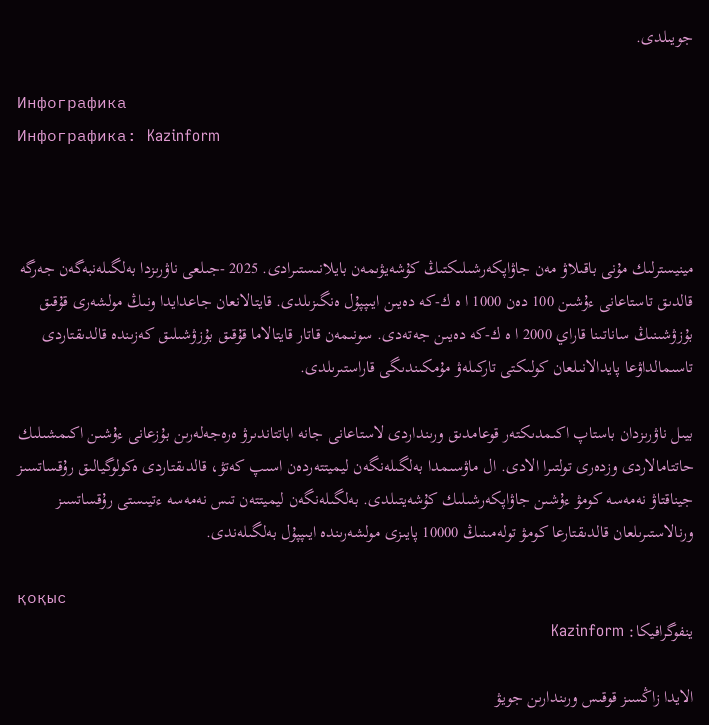جويىلدى.

Инфографика
Инфографика: Kazinform



مينيسترلىك مۇنى باقىلاۋ مەن جاۋاپكەرشىلىكتىڭ كۇشەيۋىمەن بايلانىستىرادى. 2025 -جىلعى ناۋرىزدا بەلگىلەنبەگەن جەرگە قالدىق تاستاعانى ءۇشىن 100 دەن 1000 ا ە ك-كە دەيىن ايىپپۇل ەنگىزىلدى. قايتالانعان جاعدايدا ونىڭ مولشەرى قۇقىق بۇزۋشىنىڭ ساناتىنا قاراي 2000 ا ە ك-كە دەيىن جەتەدى. سونىمەن قاتار قايتالاما قۇقىق بۇزۋشىلىق كەزىندە قالدىقتاردى تاسىمالداۋعا پايدالانىلعان كولىكتى تاركىلەۋ مۇمكىندىگى قاراستىرىلدى.

بيىل ناۋرىزدان باستاپ اكىمدىكتەر قوعامدىق ورىنداردى لاستاعانى جانە اباتتاندىرۋ ەرەجەلەرىن بۇزعانى ءۇشىن اكىمشىلىك حاتتامالاردى وزدەرى تولتىرا الادى. ال ماۋسىمدا بەلگىلەنگەن ليميتتەردەن اسىپ كەتۋ، قالدىقتاردى ەكولوگيالىق رۇقساتسىز جيناقتاۋ نەمەسە كومۋ ءۇشىن جاۋاپكەرشىلىك كۇشەيتىلدى. بەلگىلەنگەن ليميتتەن تىس نەمەسە ءتيىستى رۇقساتسىز ورنالاستىرىلعان قالدىقتارعا كومۋ تولەمىنىڭ 10000 پايىزى مولشەرىندە ايىپپۇل بەلگىلەندى.

қоқыс
ينفوگرافيكا: Kazinform

الايدا زاڭسىز قوقىس ورىندارىن جويۋ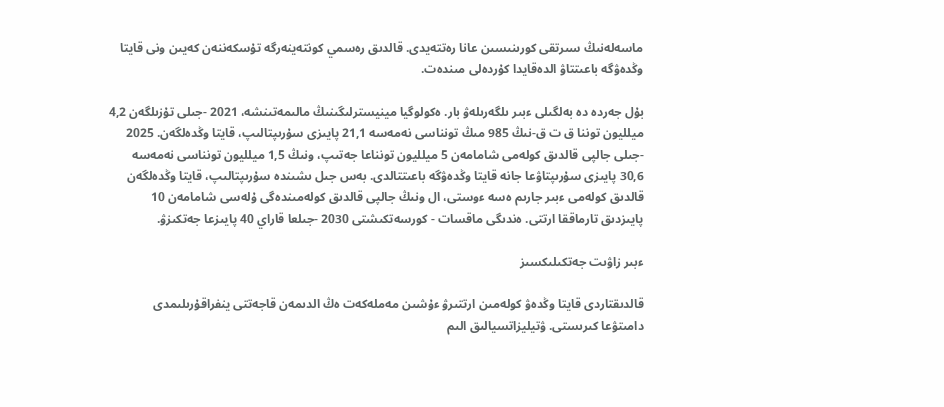ماسەلەنىڭ سىرتقى كورىنىسىن عانا رەتتەيدى. قالدىق رەسمي كونتەينەرگە تۇسكەننەن كەيىن ونى قايتا وڭدەۋگە باعىتتاۋ الدەقايدا كۇردەلى مىندەت.

بۇل جەردە دە بەلگىلى ءبىر ىلگەرىلەۋ بار. ەكولوگيا مينيسترلىگىنىڭ مالىمەتىنشە، 2021 -جىلى تۇزىلگەن 4,2 ميلليون توننا ق ت ق-نىڭ 985 مىڭ تونناسى نەمەسە 21,1 پايىزى سۇرىپتالىپ، قايتا وڭدەلگەن. 2025 -جىلى جالپى قالدىق كولەمى شامامەن 5 ميلليون تونناعا جەتىپ، ونىڭ 1,5 ميلليون تونناسى نەمەسە 30,6 پايىزى سۇرىپتاۋعا جانە قايتا وڭدەۋگە باعىتتالدى. بەس جىل ىشىندە سۇرىپتالىپ، قايتا وڭدەلگەن قالدىق كولەمى ءبىر جارىم ەسە ءوستى، ال ونىڭ جالپى قالدىق كولەمىندەگى ۇلەسى شامامەن 10 پايىزدىق تارماققا ارتتى. ەندىگى ماقسات - كورسەتكىشتى 2030 -جىلعا قاراي 40 پايىزعا جەتكىزۋ.

ءبىر زاۋىت جەتكىلىكسىز

قالدىقتاردى قايتا وڭدەۋ كولەمىن ارتتىرۋ ءۇشىن مەملەكەت ەڭ الدىمەن قاجەتتى ينفراقۇرىلىمدى دامىتۋعا كىرىستى. ۋتيليزاتسيالىق الىم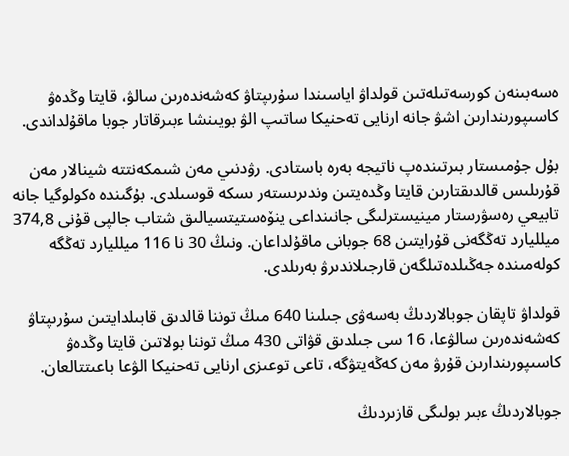ەسەبىنەن كورسەتىلەتىن قولداۋ اياسىندا سۇرىپتاۋ كەشەندەرىن سالۋ، قايتا وڭدەۋ كاسىپورىندارىن اشۋ جانە ارنايى تەحنيكا ساتىپ الۋ بويىنشا ءبىرقاتار جوبا ماقۇلداندى.

بۇل جۇمىستار بىرتىندەپ ناتيجە بەرە باستادى. رۋدنىي مەن شىمكەنتتە شينالار مەن قۇرىلىس قالدىقتارىن قايتا وڭدەيتىن وندىرىستەر ىسكە قوسىلدى. بۇگىندە ەكولوگيا جانە تابيعي رەسۋرستار مينيسترلىگى جانىنداعى ينۆەستيتسيالىق شتاب جالپى قۇنى 374,8 ميلليارد تەڭگەنى قۇرايتىن 68 جوبانى ماقۇلداعان. ونىڭ 30 نا 116 ميلليارد تەڭگە كولەمىندە جەڭىلدەتىلگەن قارجىلاندىرۋ بەرىلدى.

قولداۋ تاپقان جوبالاردىڭ بەسەۋى جىلىنا 640 مىڭ توننا قالدىق قابىلدايتىن سۇرىپتاۋ كەشەندەرىن سالۋعا، 16 سى جىلدىق قۋاتى 430 مىڭ توننا بولاتىن قايتا وڭدەۋ كاسىپورىندارىن قۇرۋ مەن كەڭەيتۋگە، تاعى توعىزى ارنايى تەحنيكا الۋعا باعىتتالعان.

جوبالاردىڭ ءبىر بولىگى قازىردىڭ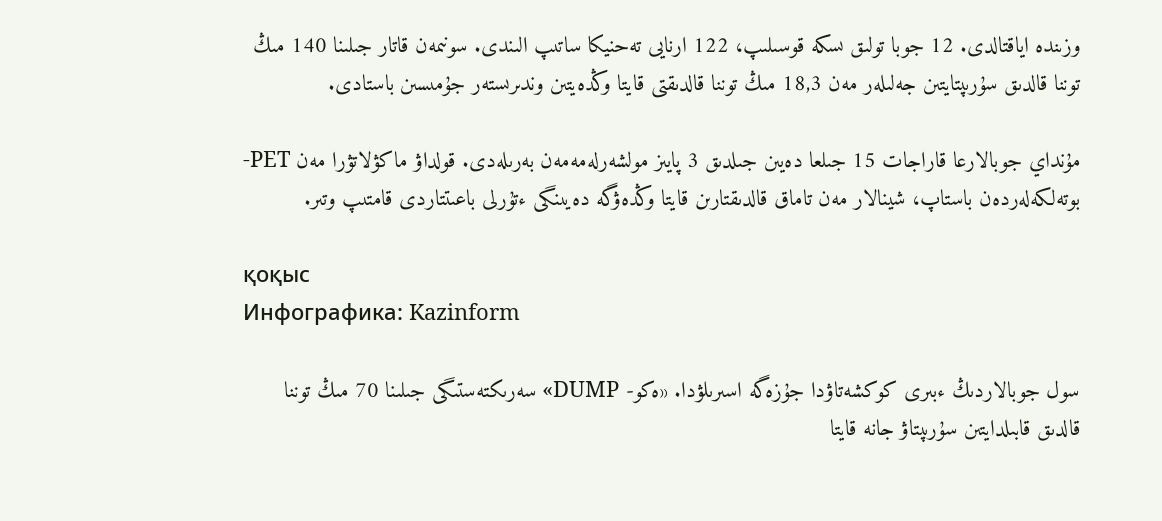وزىندە اياقتالدى. 12 جوبا تولىق ىسكە قوسىلىپ، 122 ارنايى تەحنيكا ساتىپ الىندى. سونىمەن قاتار جىلىنا 140 مىڭ توننا قالدىق سۇرىپتايتىن جەلىلەر مەن 18,3 مىڭ توننا قالدىقتى قايتا وڭدەيتىن وندىرىستەر جۇمىسىن باستادى.

مۇنداي جوبالارعا قاراجات 15 جىلعا دەيىن جىلدىق 3 پايىز مولشەرلەمەمەن بەرىلەدى. قولداۋ ماكۋلاتۋرا مەن PET- بوتەلكەلەردەن باستاپ، شينالار مەن تاماق قالدىقتارىن قايتا وڭدەۋگە دەيىنگى ءتۇرلى باعىتتاردى قامتىپ وتىر.

қоқыс
Инфографика: Kazinform

سول جوبالاردىڭ ءبىرى كوكشەتاۋدا جۇزەگە اسىرىلۋدا. «ەكو- DUMP» سەرىكتەستىگى جىلىنا 70 مىڭ توننا قالدىق قابىلدايتىن سۇرىپتاۋ جانە قايتا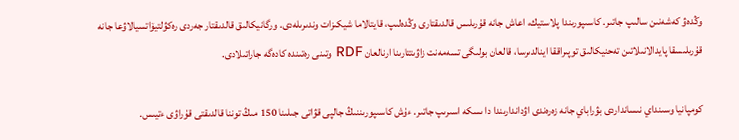وڭدەۋ كەشەنىن سالىپ جاتىر. كاسىپورىندا پلاستيك، اعاش جانە قۇرىلىس قالدىقتارى وڭدەلىپ، قايتالاما شيكىزات وندىرىلەدى. ورگانيكالىق قالدىقتار جەردى رەكۋلتيۆاتسيالاۋعا جانە قۇرىلىسقا پايدالانىلاتىن تەحنيكالىق توپىراققا اينالدىرسا، قالعان بولىگى تسەمەنت زاۋىتتارىنا ارنالعان RDF وتىنى رەتىندە كادەگە جاراتىلادى.

كومپانيا وسىنداي نىسانداردى بۋراباي جانە زەرەندى اۋداندارىندا دا ىسكە اسىرىپ جاتىر. ءۇش كاسىپورىننىڭ جالپى قۋاتى جىلىنا 150 مىڭ توننا قالدىقتى قۇراۋى ءتيىس.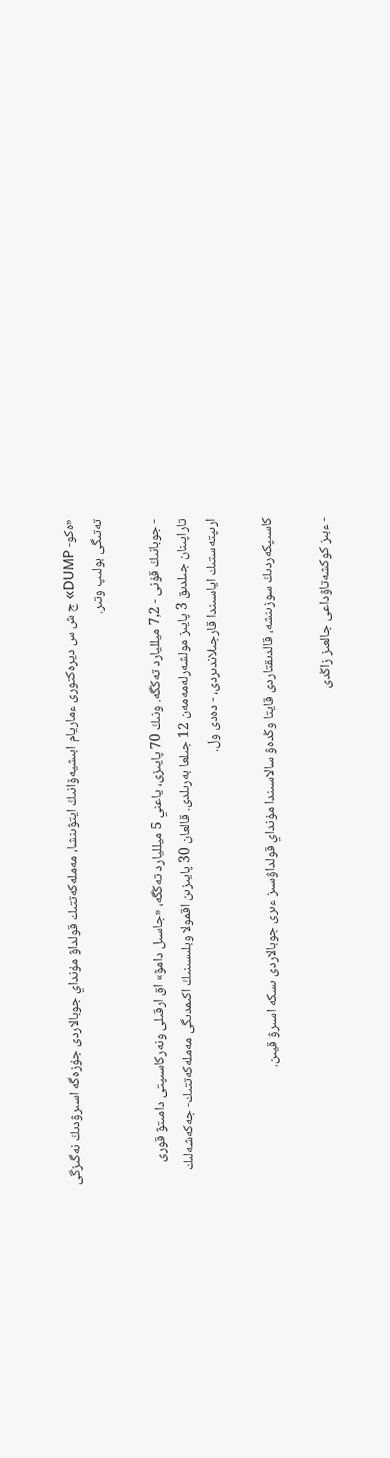«ەكو- DUMP» ج ش س ديرەكتورى ءماريام ابىشيەۆانىڭ ايتۋىنشا، مەملەكەتتىك قولداۋ مۇنداي جوبالاردى جۇزەگە اسىرۋدىڭ نەگىزگى تەتىگى بولىپ وتىر.

- جوبانىڭ قۇنى - 7,2 ميلليارد تەڭگە. ونىڭ 70 پايىزى، ياعني 5 ميلليارد تەڭگە، «جاسىل دامۋ» اق ارقىلى ونەركاسىپتى دامىتۋ قورى تاراپىنان جىلدىق 3 پايىز مولشەرلەمەمەن 12 جىلعا بەرىلدى. قالعان 30 پايىزىن اقمولا وبلىسىنىڭ اكىمدىگى مەملەكەتتىك- جەكەشەلىك ارىپتەستىك اياسىندا قارجىلاندىردى، - دەدى ول.

كاسىپكەردىڭ سوزىنشە، قالدىقتاردى قايتا وڭدەۋ سالاسىندا مۇنداي قولداۋسىز ءىرى جوبالاردى ىسكە اسىرۋ قيىن.

- ءبىز كوكشەتاۋداعى جالعىز زاڭدى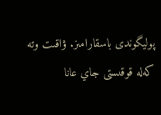پوليگوندى باسقارامىز. ۋاقىت وتە كەلە قوقىستى جاي عانا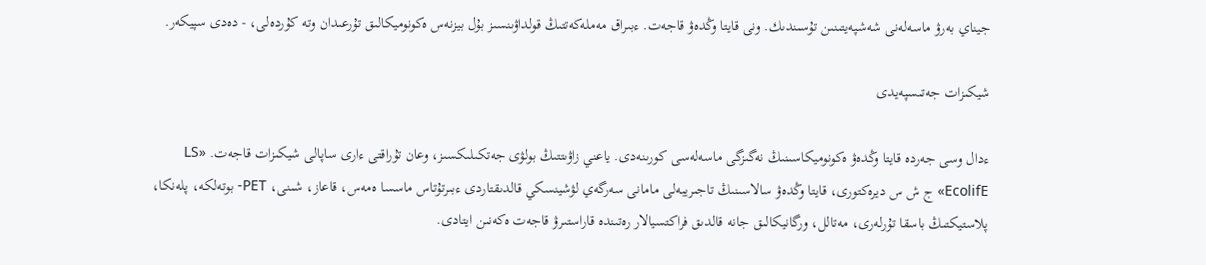جيناي بەرۋ ماسەلەنى شەشپەيتىنىن تۇسىندىك. ونى قايتا وڭدەۋ قاجەت. ءبىراق مەملەكەتتىڭ قولداۋىنسىز بۇل بيزنەس ەكونوميكالىق تۇرعىدان وتە كۇردەلى، - دەدى سپيكەر.

شيكىزات جەتىسپەيدى

ءدال وسى جەردە قايتا وڭدەۋ ەكونوميكاسىنىڭ نەگىزگى ماسەلەسى كورىنەدى. ياعني زاۋىتتىڭ بولۋى جەتكىلىكسىز، وعان تۇراقتى ءارى ساپالى شيكىزات قاجەت. «LS EcolifE» ج ش س ديرەكتورى، قايتا وڭدەۋ سالاسىنىڭ تاجىريبەلى مامانى سەرگەي لۋشينسكي قالدىقتاردى ءبىرتۇتاس ماسسا ەمەس، قاعاز، شىنى، PET- بوتەلكە، پلەنكا، پلاستيكتىڭ باسقا تۇرلەرى، مەتالل، ورگانيكالىق جانە قالدىق فراكتسيالار رەتىندە قاراستىرۋ قاجەت ەكەنىن ايتادى.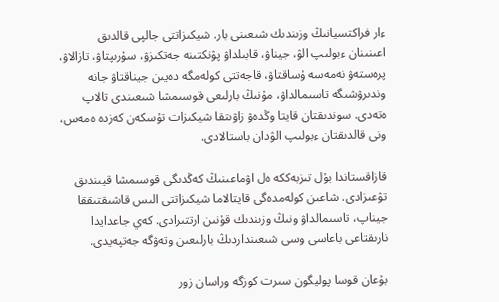ءار فراكتسيانىڭ وزىندىك شىعىنى بار. شيكىزاتتى جالپى قالدىق اعىنىنان ءبولىپ الۋ، جيناۋ، قابىلداۋ پۋنكتىنە جەتكىزۋ، سۇرىپتاۋ، تازالاۋ، پرەستەۋ نەمەسە ۇساقتاۋ، قاجەتتى كولەمگە دەيىن جيناقتاۋ جانە وندىرۋشىگە تاسىمالداۋ، مۇنىڭ بارلىعى قوسىمشا شىعىندى تالاپ ەتەدى. سوندىقتان قايتا وڭدەۋ زاۋىتقا شيكىزات تۇسكەن كەزدە ەمەس، ونى قالدىقتان ءبولىپ الۋدان باستالادى.

قازاقستاندا بۇل تىزبەككە ەل اۋماعىنىڭ كەڭدىگى قوسىمشا قيىندىق تۋعىزادى. شاعىن كولەمدەگى قايتالاما شيكىزاتتى الىس قاشىقتىققا جيناپ، تاسىمالداۋ ونىڭ وزىندىك قۇنىن ارتتىرادى. كەي جاعدايدا نارىقتاعى باعاسى وسى شىعىنداردىڭ بارلىعىن وتەۋگە جەتپەيدى.

بۇعان قوسا پوليگون سىرت كوزگە وراسان زور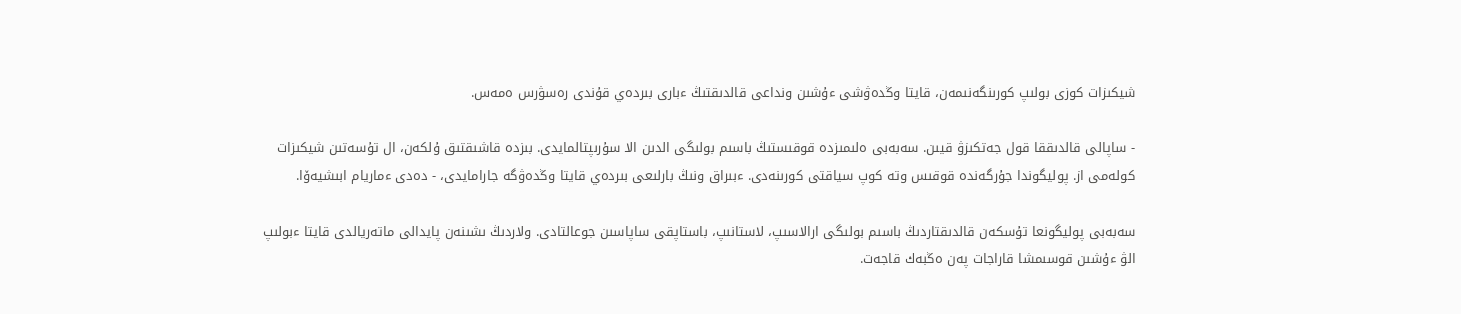شيكىزات كوزى بولىپ كورىنگەنىمەن، قايتا وڭدەۋشى ءۇشىن ونداعى قالدىقتىڭ ءبارى بىردەي قۇندى رەسۋرس ەمەس.

- ساپالى قالدىققا قول جەتكىزۋ قيىن. سەبەبى ەلىمىزدە قوقىستىڭ باسىم بولىگى الدىن الا سۇرىپتالمايدى. بىزدە قاشىقتىق ۇلكەن، ال تۇسەتىن شيكىزات كولەمى از. پوليگوندا جۇرگەندە قوقىس وتە كوپ سياقتى كورىنەدى. ءبىراق ونىڭ بارلىعى بىردەي قايتا وڭدەۋگە جارامايدى، - دەدى ءماريام ابىشيەۆا.

سەبەبى پوليگونعا تۇسكەن قالدىقتاردىڭ باسىم بولىگى ارالاسىپ، لاستانىپ، باستاپقى ساپاسىن جوعالتادى. ولاردىڭ ىشىنەن پايدالى ماتەريالدى قايتا ءبولىپ الۋ ءۇشىن قوسىمشا قاراجات پەن ەڭبەك قاجەت.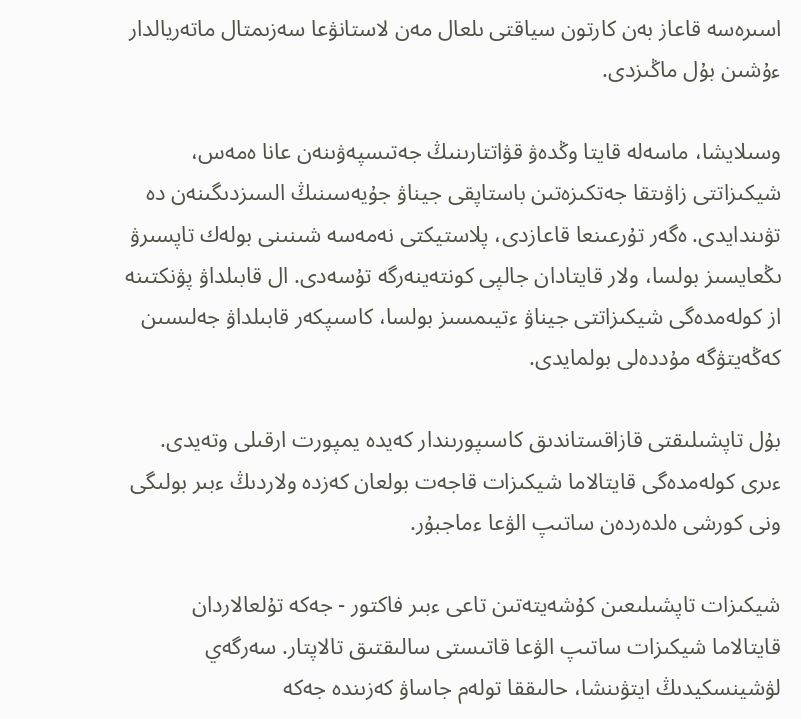اسىرەسە قاعاز بەن كارتون سياقتى ىلعال مەن لاستانۋعا سەزىمتال ماتەريالدار ءۇشىن بۇل ماڭىزدى.

وسىلايشا، ماسەلە قايتا وڭدەۋ قۋاتتارىنىڭ جەتىسپەۋىنەن عانا ەمەس، شيكىزاتتى زاۋىتقا جەتكىزەتىن باستاپقى جيناۋ جۇيەسىنىڭ السىزدىگىنەن دە تۋىندايدى. ەگەر تۇرعىنعا قاعازدى، پلاستيكتى نەمەسە شىنىنى بولەك تاپسىرۋ ىڭعايسىز بولسا، ولار قايتادان جالپى كونتەينەرگە تۇسەدى. ال قابىلداۋ پۋنكتىنە از كولەمدەگى شيكىزاتتى جيناۋ ءتيىمسىز بولسا، كاسىپكەر قابىلداۋ جەلىسىن كەڭەيتۋگە مۇددەلى بولمايدى.

بۇل تاپشىلىقتى قازاقستاندىق كاسىپورىندار كەيدە يمپورت ارقىلى وتەيدى. ءىرى كولەمدەگى قايتالاما شيكىزات قاجەت بولعان كەزدە ولاردىڭ ءبىر بولىگى ونى كورشى ەلدەردەن ساتىپ الۋعا ءماجبۇر.

شيكىزات تاپشىلىعىن كۇشەيتەتىن تاعى ءبىر فاكتور - جەكە تۇلعالاردان قايتالاما شيكىزات ساتىپ الۋعا قاتىستى سالىقتىق تالاپتار. سەرگەي لۋشينسكيدىڭ ايتۋىنشا، حالىققا تولەم جاساۋ كەزىندە جەكە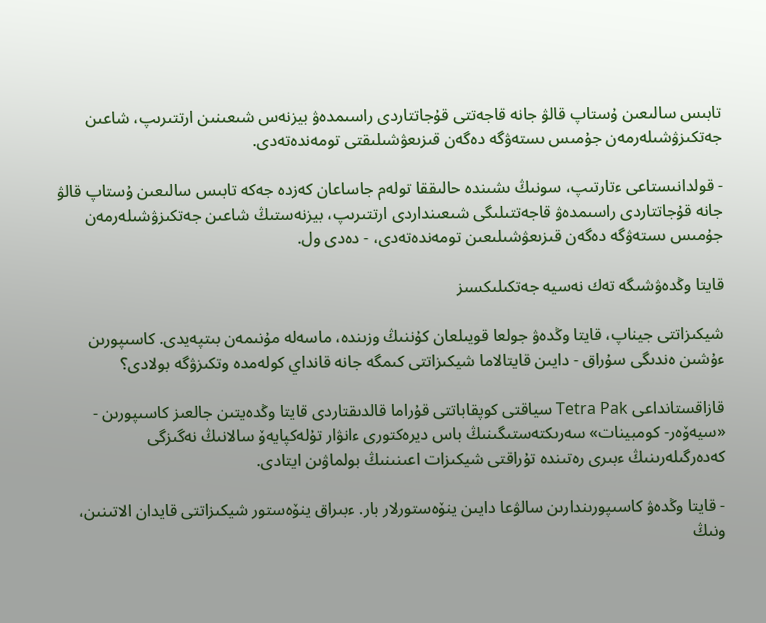تابىس سالىعىن ۇستاپ قالۋ جانە قاجەتتى قۇجاتتاردى راسىمدەۋ بيزنەس شىعىنىن ارتتىرىپ، شاعىن جەتكىزۋشىلەرمەن جۇمىس ىستەۋگە دەگەن قىزىعۋشىلىقتى تومەندەتەدى.

- قولدانىستاعى ءتارتىپ، سونىڭ ىشىندە حالىققا تولەم جاساعان كەزدە جەكە تابىس سالىعىن ۇستاپ قالۋ جانە قۇجاتتاردى راسىمدەۋ قاجەتتىلىگى شىعىنداردى ارتتىرىپ، بيزنەستىڭ شاعىن جەتكىزۋشىلەرمەن جۇمىس ىستەۋگە دەگەن قىزىعۋشىلىعىن تومەندەتەدى، - دەدى ول.

قايتا وڭدەۋشىگە تەك نەسيە جەتكىلىكسىز

شيكىزاتتى جيناپ، قايتا وڭدەۋ جولعا قويىلعان كۇننىڭ وزىندە، ماسەلە مۇنىمەن بىتپەيدى. كاسىپورىن ءۇشىن ەندىگى سۇراق - دايىن قايتالاما شيكىزاتتى كىمگە جانە قانداي كولەمدە وتكىزۋگە بولادى؟

قازاقستانداعى Tetra Pak سياقتى كوپقاباتتى قۇراما قالدىقتاردى قايتا وڭدەيتىن جالعىز كاسىپورىن - «سيەۆەر- كومبينات» سەرىكتەستىگىنىڭ باس ديرەكتورى ءانۋار تۇلەكپايەۆ سالانىڭ نەگىزگى كەدەرگىلەرىنىڭ ءبىرى رەتىندە تۇراقتى شيكىزات اعىنىنىڭ بولماۋىن ايتادى.

- قايتا وڭدەۋ كاسىپورىندارىن سالۋعا دايىن ينۆەستورلار بار. ءبىراق ينۆەستور شيكىزاتتى قايدان الاتىنىن، ونىڭ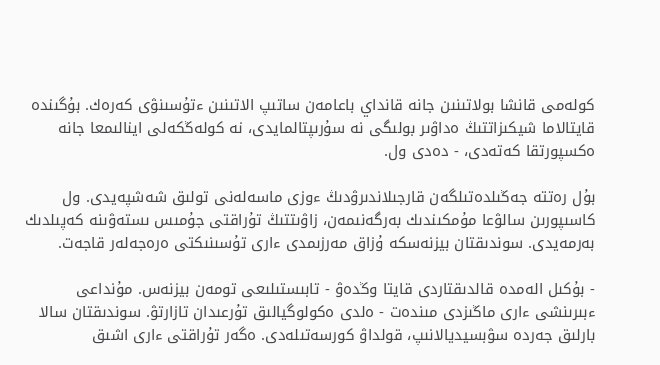كولەمى قانشا بولاتىنىن جانە قانداي باعامەن ساتىپ الاتىنىن ءتۇسىنۋى كەرەك. بۇگىندە قايتالاما شيكىزاتتىڭ ەداۋىر بولىگى نە سۇرىپتالمايدى، نە كولەڭكەلى اينالىمعا جانە ەكسپورتقا كەتەدى، - دەدى ول.

بۇل رەتتە جەڭىلدەتىلگەن قارجىلاندىرۋدىڭ ءوزى ماسەلەنى تولىق شەشپەيدى. ول كاسىپورىن سالۋعا مۇمكىندىك بەرگەنىمەن، زاۋىتتىڭ تۇراقتى جۇمىس ىستەۋىنە كەپىلدىك بەرمەيدى. سوندىقتان بيزنەسكە ۇزاق مەرزىمدى ءارى تۇسىنىكتى ەرەجەلەر قاجەت.

- بۇكىل الەمدە قالدىقتاردى قايتا وڭدەۋ - تابىستىلىعى تومەن بيزنەس. مۇنداعى ءبىرىنشى ءارى ماڭىزدى مىندەت - ەلدى ەكولوگيالىق تۇرعىدان تازارتۋ. سوندىقتان سالا بارلىق جەردە سۋبسيديالانىپ، قولداۋ كورسەتىلەدى. ەگەر تۇراقتى ءارى اشىق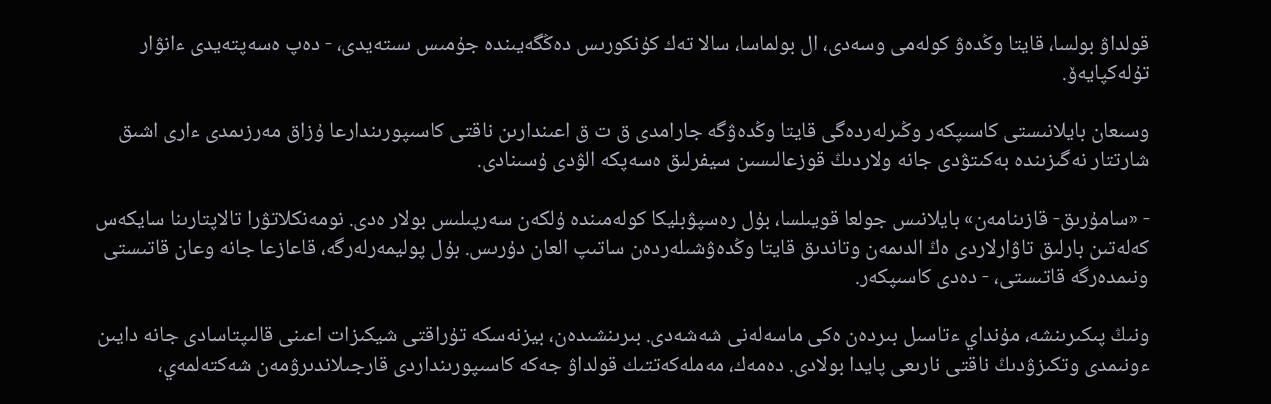قولداۋ بولسا، قايتا وڭدەۋ كولەمى وسەدى، ال بولماسا، سالا تەك كۇنكورىس دەڭگەيىندە جۇمىس ىستەيدى، - دەپ ەسەپتەيدى ءانۋار تۇلەكپايەۆ.

وسىعان بايلانىستى كاسىپكەر وڭىرلەردەگى قايتا وڭدەۋگە جارامدى ق ت ق اعىندارىن ناقتى كاسىپورىندارعا ۇزاق مەرزىمدى ءارى اشىق شارتتار نەگىزىندە بەكىتۋدى جانە ولاردىڭ قوزعالىسىن سيفرلىق ەسەپكە الۋدى ۇسىنادى.

- «سامۇرىق- قازىنامەن» بايلانىس جولعا قويىلسا، بۇل رەسپۋبليكا كولەمىندە ۇلكەن سەرپىلىس بولار ەدى. نومەنكلاتۋرا تالاپتارىنا سايكەس كەلەتىن بارلىق تاۋارلاردى ەڭ الدىمەن وتاندىق قايتا وڭدەۋشىلەردەن ساتىپ العان دۇرىس. بۇل پوليمەرلەرگە، قاعازعا جانە وعان قاتىستى ونىمدەرگە قاتىستى، - دەدى كاسىپكەر.

ونىڭ پىكىرىنشە، مۇنداي ءتاسىل بىردەن ەكى ماسەلەنى شەشەدى. بىرىنشىدەن، بيزنەسكە تۇراقتى شيكىزات اعىنى قالىپتاسادى جانە دايىن ءونىمدى وتكىزۋدىڭ ناقتى نارىعى پايدا بولادى. دەمەك، مەملەكەتتىك قولداۋ جەكە كاسىپورىنداردى قارجىلاندىرۋمەن شەكتەلمەي،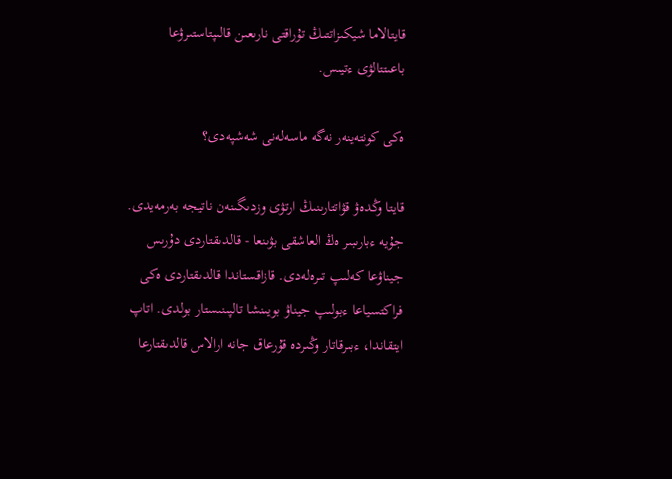قايتالاما شيكىزاتتىڭ تۇراقتى نارىعىن قالىپتاستىرۋعا باعىتتالۋى ءتيىس.

ەكى كونتەينەر نەگە ماسەلەنى شەشپەدى؟

قايتا وڭدەۋ قۋاتتارىنىڭ ارتۋى وزدىگىنەن ناتيجە بەرمەيدى. جۇيە ءبارىبىر ەڭ العاشقى بۋىنعا - قالدىقتاردى دۇرىس جيناۋعا كەلىپ تىرەلەدى. قازاقستاندا قالدىقتاردى ەكى فراكتسياعا ءبولىپ جيناۋ بويىنشا تالپىنىستار بولدى. اتاپ ايتقاندا، ءبىرقاتار وڭىردە قۇرعاق جانە ارالاس قالدىقتارعا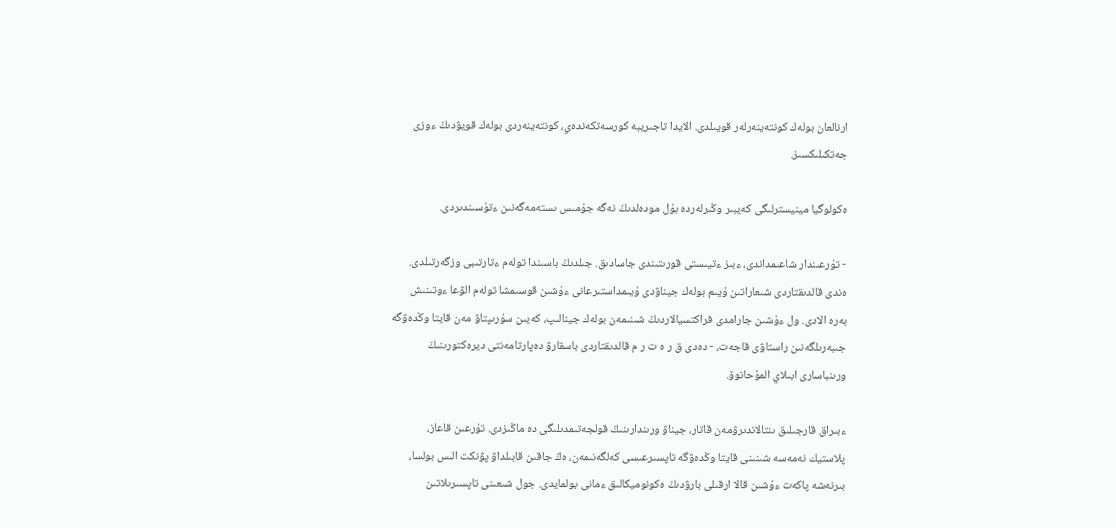ارنالعان بولەك كونتەينەرلەر قويىلدى. الايدا تاجىريبە كورسەتكەندەي، كونتەينەردى بولەك قويۋدىڭ ءوزى جەتكىلىكسىز.

ەكولوگيا مينيسترلىگى كەيبىر وڭىرلەردە بۇل مودەلدىڭ نەگە جۇمىس ىستەمەگەنىن ءتۇسىندىردى.

- تۇرعىندار شاعىمداندى، ءبىز ءتيىستى قورىتىندى جاسادىق. جىلدىڭ باسىندا تولەم ءتارتىبى وزگەرتىلدى. ەندى قالدىقتاردى شىعاراتىن ۇيىم بولەك جيناۋدى ۇيىمداستىرعانى ءۇشىن قوسىمشا تولەم الۋعا ءوتىنىش بەرە الادى. ول ءۇشىن جارامدى فراكتسيالاردىڭ شىنىمەن بولەك جينالىپ، كەيىن سۇرىپتاۋ مەن قايتا وڭدەۋگە جىبەرىلگەنىن راستاۋى قاجەت، - دەدى ق ر ە ت ر م قالدىقتاردى باسقارۋ دەپارتامەنتى ديرەكتورىنىڭ ورىنباسارى ابىلاي المۇحانوۆ.

ءبىراق قارجىلىق ىنتالاندىرۋمەن قاتار، جيناۋ ورىندارىنىڭ قولجەتىمدىلىگى دە ماڭىزدى. تۇرعىن قاعاز، پلاستيك نەمەسە شىنىنى قايتا وڭدەۋگە تاپسىرعىسى كەلگەنىمەن، ەڭ جاقىن قابىلداۋ پۋنكت الىس بولسا، بىرنەشە پاكەت ءۇشىن قالا ارقىلى بارۋدىڭ ەكونوميكالىق ءمانى بولمايدى. جول شىعىنى تاپسىرىلاتىن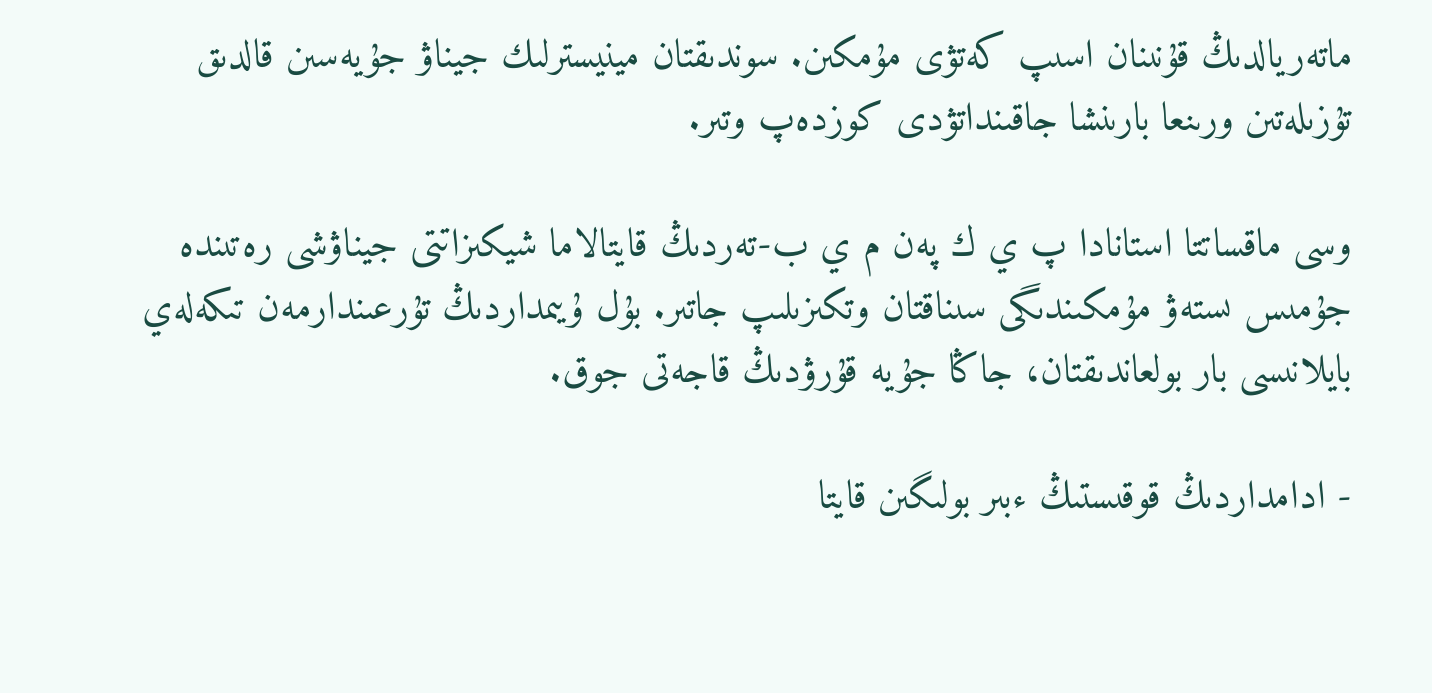ماتەريالدىڭ قۇنىنان اسىپ كەتۋى مۇمكىن. سوندىقتان مينيسترلىك جيناۋ جۇيەسىن قالدىق تۇزىلەتىن ورىنعا بارىنشا جاقىنداتۋدى كوزدەپ وتىر.

وسى ماقساتتا استانادا پ ي ك پەن م ي ب-تەردىڭ قايتالاما شيكىزاتتى جيناۋشى رەتىندە جۇمىس ىستەۋ مۇمكىندىگى سىناقتان وتكىزىلىپ جاتىر. بۇل ۇيىمداردىڭ تۇرعىندارمەن تىكەلەي بايلانىسى بار بولعاندىقتان، جاڭا جۇيە قۇرۋدىڭ قاجەتى جوق.

- ادامداردىڭ قوقىستىڭ ءبىر بولىگىن قايتا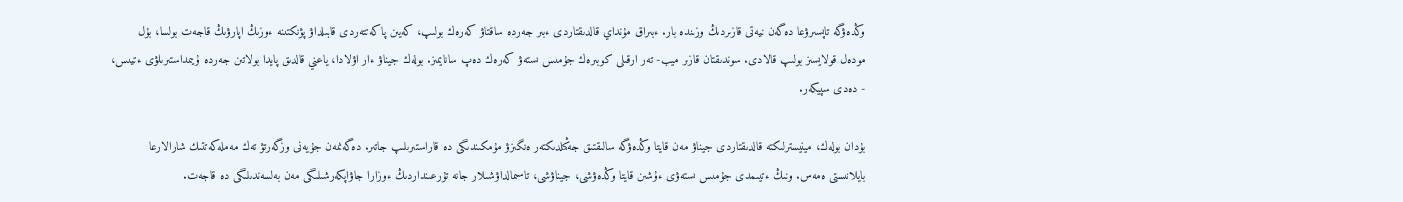وڭدەۋگە تاپسىرۋعا دەگەن نيەتى قازىردىڭ وزىندە بار. ءبىراق مۇنداي قالدىقتاردى ءبىر جەردە ساقتاۋ كەرەك بولىپ، كەيىن پاكەتتەردى قابىلداۋ پۋنكتىنە ءوزىڭ اپارۋىڭ قاجەت بولسا، بۇل مودەل قولايسىز بولىپ قالادى. سوندىقتان قازىر ميب- تەر ارقىلى كوبىرەك جۇمىس ىستەۋ كەرەك دەپ سانايمىز. بولەك جيناۋ ءار اۋلادا، ياعني قالدىق پايدا بولاتىن جەردە ۇيىمداستىرىلۋى ءتيىس، - دەدى سپيكەر.

بۇدان بولەك، مينيسترلىكتە قالدىقتاردى جيناۋ مەن قايتا وڭدەۋگە سالىقتىق جەڭىلدىكتەر ەنگىزۋ مۇمكىندىگى دە قاراستىرىلىپ جاتىر. دەگەنمەن جۇيەنى وزگەرتۋ تەك مەملەكەتتىك شارالارعا بايلانىستى ەمەس. ونىڭ ءتيىمدى جۇمىس ىستەۋى ءۇشىن قايتا وڭدەۋشى، جيناۋشى، تاسىمالداۋشىلار جانە تۇرعىنداردىڭ ءوزارا جاۋاپكەرشىلىگى مەن بەلسەندىلىگى دە قاجەت.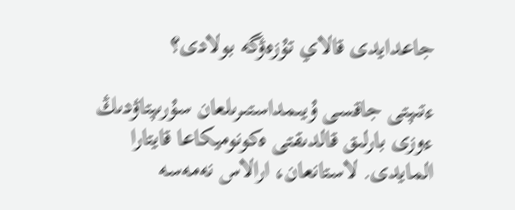جاعدايدى قالاي تۇزەۋگە بولادى؟

ءتىپتى جاقسى ۇيىمداستىرىلعان سۇرىپتاۋدىڭ ءوزى بارلىق قالدىقتى ەكونوميكاعا قايتارا المايدى. لاستانعان، ارالاس نەمەسە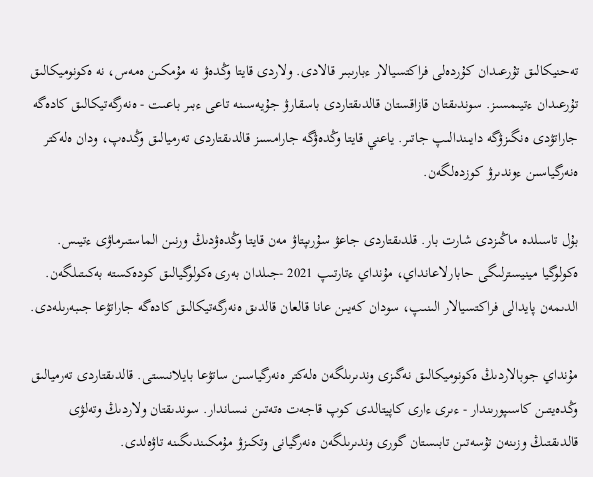تەحنيكالىق تۇرعىدان كۇردەلى فراكتسيالار ءبارىبىر قالادى. ولاردى قايتا وڭدەۋ نە مۇمكىن ەمەس، نە ەكونوميكالىق تۇرعىدان ءتيىمسىز. سوندىقتان قازاقستان قالدىقتاردى باسقارۋ جۇيەسىنە تاعى ءبىر باعىت - ەنەرگەتيكالىق كادەگە جاراتۋدى ەنگىزۋگە دايىندالىپ جاتىر. ياعني قايتا وڭدەۋگە جارامسىز قالدىقتاردى تەرميالىق وڭدەپ، ودان ەلەكتر ەنەرگياسىن ءوندىرۋ كوزدەلگەن.

بۇل تاسىلدە ماڭىزدى شارت بار. قلدىقتاردى جاعۋ سۇرىپتاۋ مەن قايتا وڭدەۋدىڭ ورنىن الماستىرماۋى ءتيىس. ەكولوگيا مينيسترلىگى حابارلاعانداي، مۇنداي ءتارتىپ 2021 -جىلدان بەرى ەكولوگيالىق كودەكستە بەكىتىلگەن. الدىمەن پايدالى فراكتسيالار الىنىپ، سودان كەيىن عانا قالعان قالدىق ەنەرگەتيكالىق كادەگە جاراتۋعا جىبەرىلەدى.

مۇنداي جوبالاردىڭ ەكونوميكالىق نەگىزى وندىرىلگەن ەلەكتر ەنەرگياسىن ساتۋعا بايلانىستى. قالدىقتاردى تەرميالىق وڭدەيتىن كاسىپورىندار - ءىرى ءارى كاپيتالدى كوپ قاجەت ەتەتىن نىساندار. سوندىقتان ولاردىڭ وتەلۋى قالدىقتىڭ وزىنەن تۇسەتىن تابىستان گورى وندىرىلگەن ەنەرگيانى وتكىزۋ مۇمكىندىگىنە تاۋەلدى.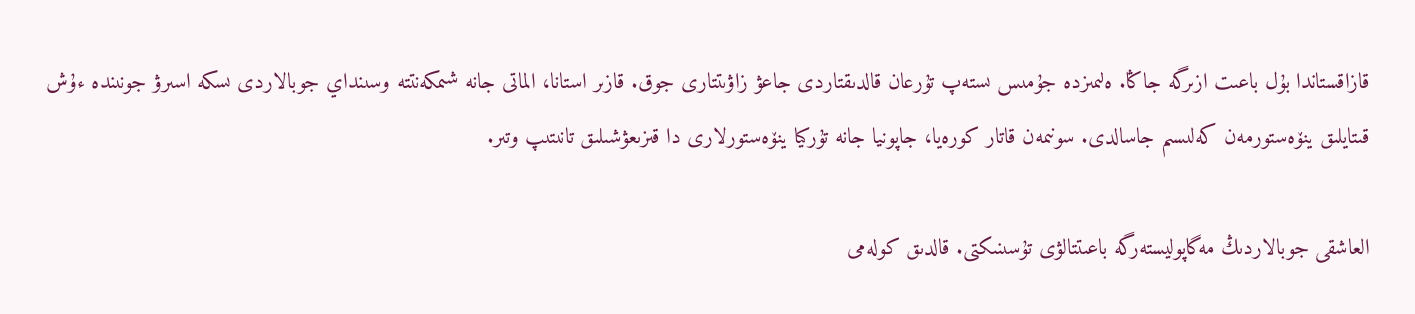قازاقستاندا بۇل باعىت ازىرگە جاڭا. ەلىمىزدە جۇمىس ىستەپ تۇرعان قالدىقتاردى جاعۋ زاۋىتتارى جوق. قازىر استانا، الماتى جانە شىمكەنتتە وسىنداي جوبالاردى ىسكە اسىرۋ جونىندە ءۇش قىتايلىق ينۆەستورمەن كەلىسىم جاسالدى. سونىمەن قاتار كورەيا، جاپونيا جانە تۇركيا ينۆەستورلارى دا قىزىعۋشىلىق تانىتىپ وتىر.

العاشقى جوبالاردىڭ مەگاپوليستەرگە باعىتتالۋى تۇسىنىكتى. قالدىق كولەمى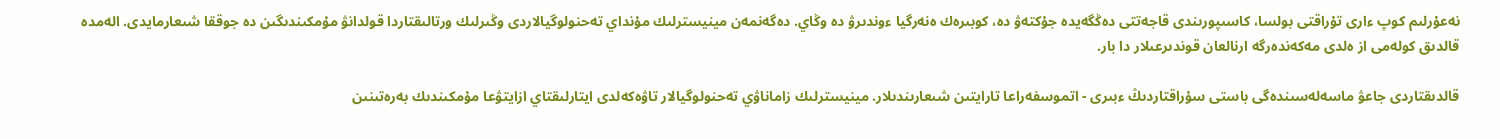نەعۇرلىم كوپ ءارى تۇراقتى بولسا، كاسىپورىندى قاجەتتى دەڭگەيدە جۇكتەۋ دە، كوبىرەك ەنەرگيا ءوندىرۋ دە وڭاي. دەگەنمەن مينيسترلىك مۇنداي تەحنولوگيالاردى وڭىرلىك ورتالىقتاردا قولدانۋ مۇمكىندىگىن دە جوققا شىعارمايدى. الەمدە قالدىق كولەمى از ەلدى مەكەندەرگە ارنالعان قوندىرعىلار دا بار.

قالدىقتاردى جاعۋ ماسەلەسىندەگى باستى سۇراقتاردىڭ ءبىرى - اتموسفەراعا تارايتىن شىعارىندىلار. مينيسترلىك زاماناۋي تەحنولوگيالار تاۋەكەلدى ايتارلىقتاي ازايتۋعا مۇمكىندىك بەرەتىنىن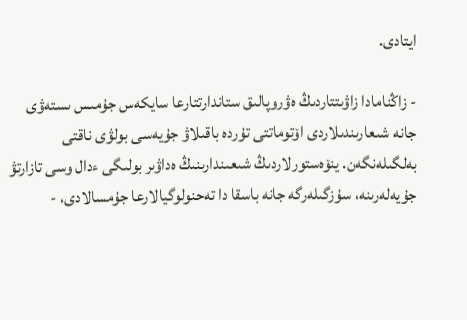ايتادى.

- زاڭنامادا زاۋىتتاردىڭ ەۋروپالىق ستاندارتتارعا سايكەس جۇمىس ىستەۋى جانە شىعارىندىلاردى اۆتوماتتى تۇردە باقىلاۋ جۇيەسى بولۋى ناقتى بەلگىلەنگەن. ينۆەستورلاردىڭ شىعىندارىنىڭ ەداۋىر بولىگى ءدال وسى تازارتۋ جۇيەلەرىنە، سۇزگىلەرگە جانە باسقا دا تەحنولوگيالارعا جۇمسالادى، -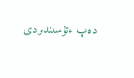دەپ ءتۇسىندىردى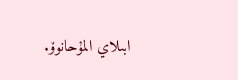ابىلاي المۇحانوۆ.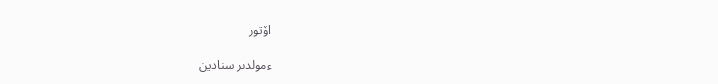اۆتور

ءمولدىر سنادين